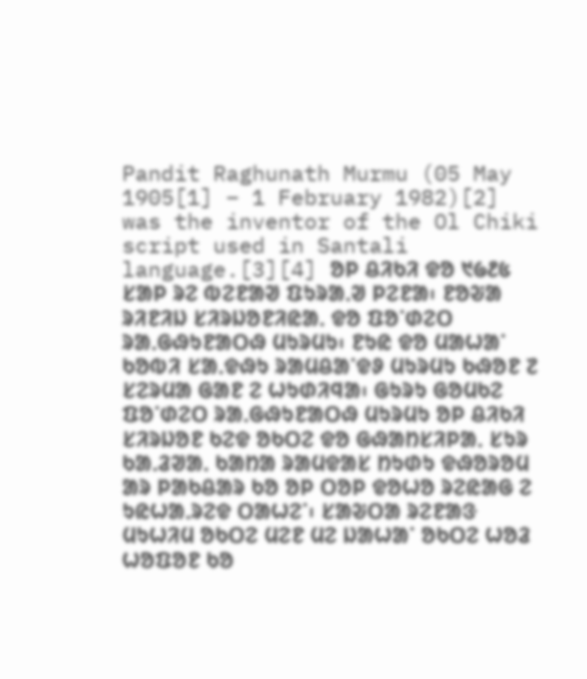Pandit Raghunath Murmu (05 May 1905[1] – 1 February 1982)[2] was the inventor of the Ol Chiki script used in Santali language.[3][4] ᱚᱞ ᱪᱤᱠᱤ ᱫᱚ ᱑᱙᱒᱕ ᱥᱟᱞ ᱨᱮ ᱵᱮᱱᱟᱣ ᱯᱩᱨᱟᱹᱣ ᱞᱮᱱᱟ᱾ ᱱᱚᱶᱟ ᱨᱤᱱᱤᱡ ᱥᱤᱨᱡᱚᱱᱤᱭᱟᱹ ᱫᱚ ᱯᱚᱸᱰᱮᱛ ᱨᱟᱹᱜᱷᱩᱱᱟᱛᱷ ᱢᱩᱨᱢᱩ᱾ ᱱᱩᱭ ᱫᱚ ᱢᱟᱦᱟᱸ ᱠᱚᱵᱤ ᱥᱟᱹᱫᱷᱩ ᱨᱟᱢᱪᱟᱸᱫᱽ ᱢᱩᱨᱢᱩ ᱠᱷᱚᱱ ᱗ ᱥᱮᱨᱢᱟ ᱜᱟᱱ ᱮ ᱦᱩᱰᱤᱧᱟ᱾ ᱜᱩᱨᱩ ᱜᱚᱢᱠᱮ ᱯᱚᱸᱰᱮᱛ ᱨᱟᱹᱜᱷᱩᱱᱟᱛᱷ ᱢᱩᱨᱢᱩ ᱚᱞ ᱪᱤᱠᱤ ᱥᱤᱨᱡᱚᱱ ᱠᱮᱫ ᱚᱠᱛᱮ ᱫᱚ ᱜᱷᱟᱴᱥᱤᱞᱟᱹ ᱥᱩᱨ ᱠᱟᱹᱲᱣᱟᱹ ᱠᱟᱴᱟ ᱨᱟᱢᱫᱟᱥ ᱴᱩᱰᱩ ᱫᱷᱚᱨᱚᱢ ᱟᱨ ᱞᱟᱠᱪᱟᱨ ᱠᱚ ᱚᱞ ᱛᱚᱞ ᱫᱚᱦᱚ ᱨᱮᱭᱟᱜ ᱮ ᱩᱭᱦᱟᱹᱨᱮᱫ ᱛᱟᱦᱮᱸ᱾ ᱥᱟᱶᱛᱟ ᱨᱮᱱᱟᱝ ᱢᱩᱦᱤᱢ ᱚᱠᱛᱮ ᱢᱮᱱ ᱢᱮ ᱡᱟᱦᱟᱸ ᱚᱠᱛᱮ ᱦᱚᱲ ᱦᱚᱯᱚᱱ ᱠᱚ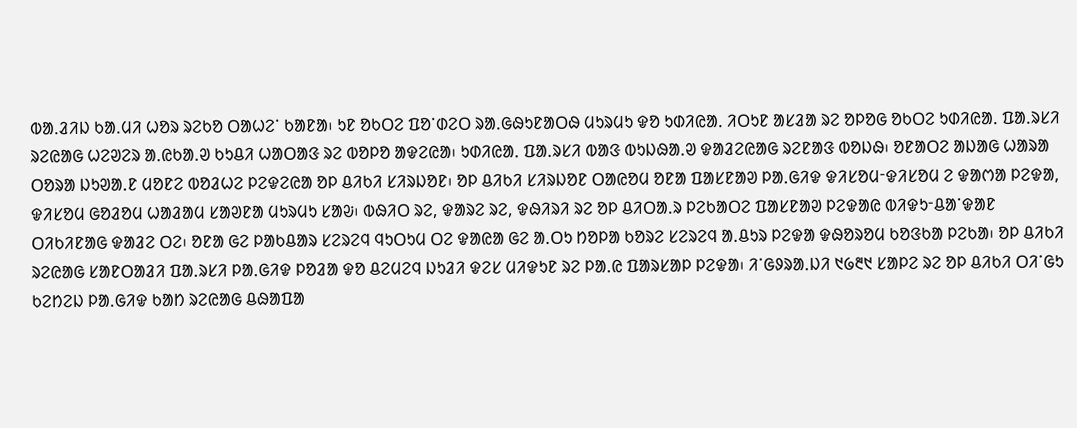ᱵᱟ.ᱲᱤᱡ ᱠᱟ.ᱢᱤ ᱦᱚᱨ ᱨᱮᱠᱚ ᱛᱟᱦᱮᱸ ᱠᱟᱱᱟ᱾ ᱩᱱ ᱚᱠᱛᱮ ᱯᱚᱸᱰᱮᱛ ᱨᱟᱹᱜᱷᱩᱱᱟᱛᱷ ᱢᱩᱨᱢᱩ ᱫᱚ ᱩᱰᱤᱭᱟᱹ ᱤᱛᱩᱱ ᱟᱥᱲᱟ ᱨᱮ ᱚᱞᱚᱜ ᱚᱠᱛᱮ ᱩᱰᱤᱭᱟᱹ ᱯᱟᱹᱨᱥᱤ ᱨᱮᱭᱟᱜ ᱦᱮᱣᱮᱨ ᱟᱹᱭᱠᱟᱹᱣ ᱠᱩᱪᱤ ᱦᱟᱛᱟᱝ ᱨᱮ ᱵᱚᱞᱚ ᱟᱫᱮᱭᱟ᱾ ᱩᱰᱤᱭᱟᱹ ᱯᱟᱹᱨᱥᱤ ᱵᱟᱝ ᱵᱩᱡᱷᱟᱹᱣ ᱫᱟᱲᱮᱭᱟᱜ ᱨᱮᱱᱟᱝ ᱵᱚᱡᱷ᱾ ᱚᱱᱟᱛᱮ ᱟᱡᱟᱜ ᱦᱟᱨᱟ ᱛᱚᱨᱟ ᱡᱩᱣᱟᱹᱱ ᱢᱚᱱᱮ ᱵᱚᱲᱦᱮ ᱞᱮᱫᱮᱭᱟ ᱚᱞ ᱪᱤᱠᱤ ᱥᱤᱨᱡᱚᱱ᱾ ᱚᱞ ᱪᱤᱠᱤ ᱥᱤᱨᱡᱚᱱ ᱛᱟᱭᱚᱢ ᱚᱱᱟ ᱯᱟᱥᱱᱟᱣ ᱞᱟᱹᱜᱤᱫ ᱫᱤᱥᱚᱢᱼᱫᱤᱥᱚᱢ ᱮ ᱫᱟᱬᱟ ᱞᱮᱫᱟ, ᱫᱤᱥᱚᱢ ᱜᱚᱲᱚᱢ ᱦᱟᱲᱟᱢ ᱥᱟᱣᱱᱟ ᱢᱩᱨᱢᱩ ᱥᱟᱶ᱾ ᱵᱷᱤᱛ ᱨᱮ, ᱫᱟᱨᱮ ᱨᱮ, ᱫᱷᱤᱨᱤ ᱨᱮ ᱚᱞ ᱪᱤᱛᱟᱹᱨ ᱞᱮᱠᱟᱛᱮ ᱯᱟᱥᱱᱟᱣ ᱞᱮᱫᱟᱭ ᱵᱤᱫᱩᱼᱪᱟᱸᱫᱟᱱ ᱛᱤᱠᱤᱱᱟᱜ ᱫᱟᱲᱮ ᱛᱮ᱾ ᱚᱱᱟ ᱜᱮ ᱞᱟᱠᱪᱟᱨ ᱥᱮᱨᱮᱧ ᱧᱩᱛᱩᱢ ᱛᱮ ᱫᱟᱭᱟ ᱜᱮ ᱟᱹᱛᱩ ᱴᱚᱞᱟ ᱠᱚᱨᱮ ᱥᱮᱨᱮᱧ ᱟᱹᱪᱩᱨ ᱞᱮᱫᱟ ᱫᱷᱚᱨᱚᱢ ᱠᱚᱝᱠᱟ ᱞᱮᱠᱟ᱾ ᱚᱞ ᱪᱤᱠᱤ ᱨᱮᱭᱟᱜ ᱥᱟᱱᱛᱟᱲᱤ ᱯᱟᱹᱨᱥᱤ ᱞᱟᱹᱜᱤᱫ ᱞᱚᱲᱟ ᱫᱚ ᱪᱮᱢᱮᱧ ᱡᱩᱲᱤ ᱫᱮᱥ ᱢᱤᱫᱩᱱ ᱨᱮ ᱞᱟᱹᱭ ᱯᱟᱨᱥᱟᱞ ᱞᱮᱫᱟ᱾ ᱤᱸᱜᱽᱨᱟᱹᱡᱤ ᱑᱙᱓᱑ ᱥᱟᱞᱮ ᱨᱮ ᱚᱞ ᱪᱤᱠᱤ ᱛᱤᱸᱜᱩ ᱠᱮᱴᱮᱡ ᱞᱟᱹᱜᱤᱫ ᱠᱟᱴ ᱨᱮᱭᱟᱜ ᱪᱷᱟᱯᱟ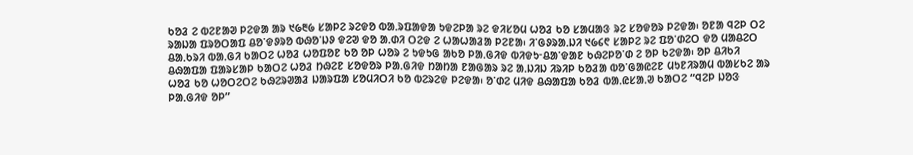ᱠᱚᱲ ᱮ ᱵᱮᱱᱟᱣ ᱞᱮᱫᱟ ᱟᱨ ᱑᱙᱓᱙ ᱥᱟᱞᱮ ᱨᱮᱫᱚ ᱵᱟᱹᱨᱯᱟᱫᱟ ᱩᱫᱮᱞᱟ ᱨᱮ ᱫᱤᱥᱚᱢ ᱦᱚᱲ ᱠᱚ ᱥᱟᱢᱟᱝ ᱨᱮ ᱥᱚᱫᱚᱨ ᱞᱮᱫᱟ᱾ ᱚᱱᱟ ᱧᱮᱞ ᱛᱮ ᱨᱟᱡᱟ ᱯᱨᱚᱛᱟᱯ ᱪᱚᱸᱫᱽᱨᱚ ᱵᱷᱚᱸᱡᱽ ᱫᱮᱣ ᱫᱚ ᱟᱹᱰᱤ ᱛᱮᱫ ᱮ ᱦᱟᱦᱟᱲᱟ ᱞᱮᱱᱟ᱾ ᱤᱸᱜᱽᱨᱟᱹᱡᱤ ᱑᱙᱔᱖ ᱥᱟᱞᱮ ᱨᱮ ᱯᱚᱸᱰᱮᱛ ᱫᱚ ᱢᱟᱪᱮᱛ ᱪᱟᱹᱠᱨᱤ ᱵᱟᱹᱜᱤ ᱠᱟᱛᱮ ᱦᱚᱲ ᱦᱚᱯᱚᱱ ᱠᱚ ᱚᱞ ᱦᱚᱨ ᱮ ᱩᱫᱩᱜ ᱟᱠᱚ ᱞᱟᱹᱜᱤᱫ ᱵᱤᱫᱩᱼᱪᱟᱸᱫᱟᱱ ᱠᱷᱮᱞᱚᱸᱰ ᱮ ᱚᱞ ᱠᱮᱫᱟ᱾ ᱚᱞ ᱪᱤᱠᱤ ᱪᱷᱟᱯᱟ ᱯᱟᱨᱥᱟᱞ ᱠᱟᱛᱮ ᱦᱚᱲ ᱴᱷᱮᱱ ᱥᱚᱫᱚᱨ ᱞᱟᱹᱜᱤᱫ ᱴᱟᱴᱟ ᱱᱟᱜᱟᱨ ᱨᱮ ᱟᱹᱡᱤᱡ ᱤᱨᱤᱞ ᱠᱚᱲᱟ ᱵᱚᱸᱜᱟᱭᱮᱱ ᱢᱩᱱᱤᱨᱟᱢ ᱵᱟᱥᱠᱮ ᱟᱨ ᱦᱚᱲ ᱠᱚ ᱦᱚᱛᱮᱛᱮ ᱠᱷᱮᱨᱣᱟᱲ ᱡᱟᱨᱯᱟ ᱥᱚᱢᱤᱛᱤ ᱠᱚ ᱵᱮᱨᱮᱫ ᱞᱮᱫᱟ᱾ ᱚᱸᱰᱮ ᱢᱤᱫ ᱪᱷᱟᱯᱟ ᱠᱚᱲ ᱵᱟᱹᱭᱥᱟᱹᱣ ᱠᱟᱛᱮ “ᱧᱮᱞ ᱡᱚᱝ ᱞᱟᱹᱜᱤᱫ ᱚᱞ”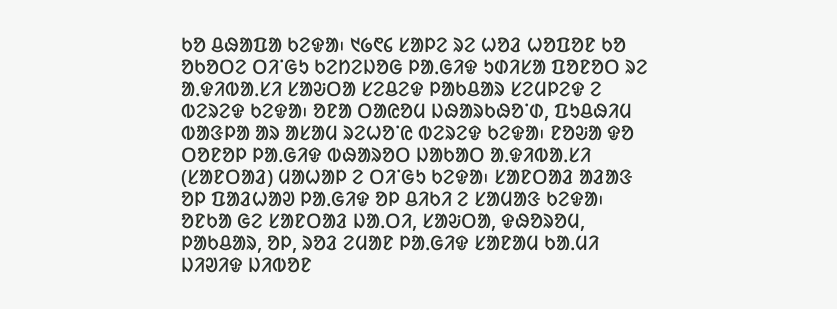ᱠᱚ ᱪᱷᱟᱯᱟ ᱠᱮᱫᱟ᱾ ᱑᱙᱖᱔ ᱥᱟᱞᱮ ᱨᱮ ᱦᱚᱲ ᱦᱚᱯᱚᱱ ᱠᱚ ᱚᱠᱚᱛᱮ ᱛᱤᱸᱜᱩ ᱠᱮᱴᱮᱡᱚᱜ ᱞᱟᱹᱜᱤᱫ ᱩᱰᱤᱥᱟ ᱯᱚᱱᱚᱛ ᱨᱮ ᱟᱹᱫᱤᱵᱟᱹᱥᱤ ᱥᱟᱶᱛᱟ ᱥᱮᱪᱮᱫ ᱞᱟᱠᱪᱟᱨ ᱥᱮᱢᱞᱮᱫ ᱮ ᱵᱮᱨᱮᱫ ᱠᱮᱫᱟ᱾ ᱚᱱᱟ ᱛᱟᱭᱚᱢ ᱡᱷᱟᱨᱠᱷᱚᱸᱰ, ᱯᱩᱪᱷᱤᱢ ᱵᱟᱝᱞᱟ ᱟᱨ ᱟᱥᱟᱢ ᱨᱮᱦᱚᱸᱭ ᱵᱮᱨᱮᱫ ᱠᱮᱫᱟ᱾ ᱱᱚᱶᱟ ᱫᱚ ᱛᱚᱱᱚᱞ ᱞᱟᱹᱜᱤᱫ ᱵᱷᱟᱨᱚᱛ ᱡᱟᱠᱟᱛ ᱟᱹᱫᱤᱵᱟᱹᱥᱤ (ᱥᱟᱱᱛᱟᱲ) ᱢᱟᱦᱟᱞ ᱮ ᱛᱤᱸᱜᱩ ᱠᱮᱫᱟ᱾ ᱥᱟᱱᱛᱟᱲ ᱟᱲᱟᱝ ᱚᱞ ᱯᱟᱲᱦᱟᱣ ᱞᱟᱹᱜᱤᱫ ᱚᱞ ᱪᱤᱠᱤ ᱮ ᱥᱟᱢᱟᱝ ᱠᱮᱫᱟ᱾ ᱚᱱᱠᱟ ᱜᱮ ᱥᱟᱱᱛᱟᱲ ᱡᱟᱹᱛᱤ, ᱥᱟᱶᱛᱟ, ᱫᱷᱚᱨᱚᱢ, ᱞᱟᱠᱪᱟᱨ, ᱚᱞ, ᱨᱚᱲ ᱮᱢᱟᱱ ᱞᱟᱹᱜᱤᱫ ᱥᱟᱱᱟᱢ ᱠᱟᱹᱢᱤ ᱡᱤᱣᱤᱫ ᱡᱤᱵᱚᱱ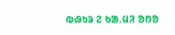ᱵᱷᱩᱨ ᱮ ᱠᱟᱹᱢᱤ ᱚᱴᱚ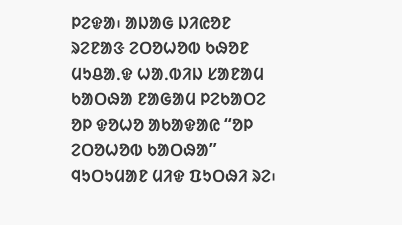ᱞᱮᱫᱟ᱾ ᱟᱡᱟᱜ ᱡᱤᱭᱚᱱ ᱨᱮᱱᱟᱝ ᱮᱛᱚᱦᱚᱵ ᱠᱷᱚᱱ ᱢᱩᱪᱟᱹᱫ ᱦᱟᱹᱵᱤᱡ ᱥᱟᱱᱟᱢ ᱠᱟᱛᱷᱟ ᱱᱟᱜᱟᱢ ᱞᱮᱠᱟᱛᱮ ᱚᱞ ᱫᱚᱦᱚ ᱟᱠᱟᱫᱟᱭ “ᱚᱞ ᱮᱛᱚᱦᱚᱵ ᱠᱟᱛᱷᱟ” ᱧᱩᱛᱩᱢᱟᱱ ᱢᱤᱫ ᱯᱩᱛᱷᱤ ᱨᱮ᱾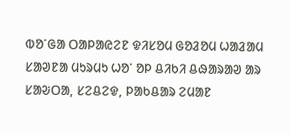ᱵᱚᱸᱜᱟ ᱛᱟᱞᱟᱭᱮᱱ ᱫᱤᱥᱚᱢ ᱜᱚᱲᱚᱢ ᱦᱟᱲᱟᱢ ᱥᱟᱣᱱᱟ ᱢᱩᱨᱢᱩ ᱦᱚᱸ ᱚᱞ ᱪᱤᱠᱤ ᱪᱷᱟᱨᱟᱣ ᱟᱨ ᱥᱟᱶᱛᱟ, ᱥᱮᱪᱮᱫ, ᱞᱟᱠᱪᱟᱨ ᱮᱢᱟᱱ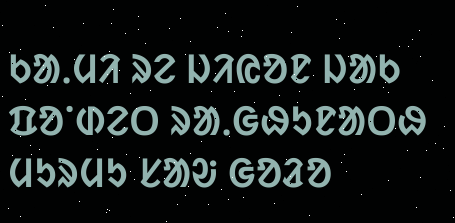ᱠᱟᱹᱢᱤ ᱨᱮ ᱡᱤᱭᱚᱱ ᱡᱟᱠ ᱯᱚᱸᱰᱮᱛ ᱨᱟᱹᱜᱷᱩᱱᱟᱛᱷ ᱢᱩᱨᱢᱩ ᱥᱟᱶ ᱜᱚᱲᱚ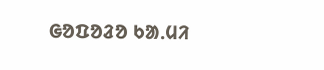ᱜᱚᱯᱚᱲᱚ ᱠᱟᱹᱢᱤ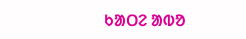ᱠᱟᱛᱮ ᱟᱵᱚ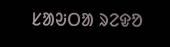ᱥᱟᱶᱛᱟ ᱨᱮᱫᱚ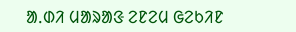ᱟᱹᱰᱤ ᱢᱟᱨᱟᱝ ᱮᱱᱮᱢ ᱜᱮᱠᱤᱱ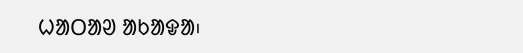ᱦᱟᱛᱟᱣ ᱟᱠᱟᱫᱟ᱾